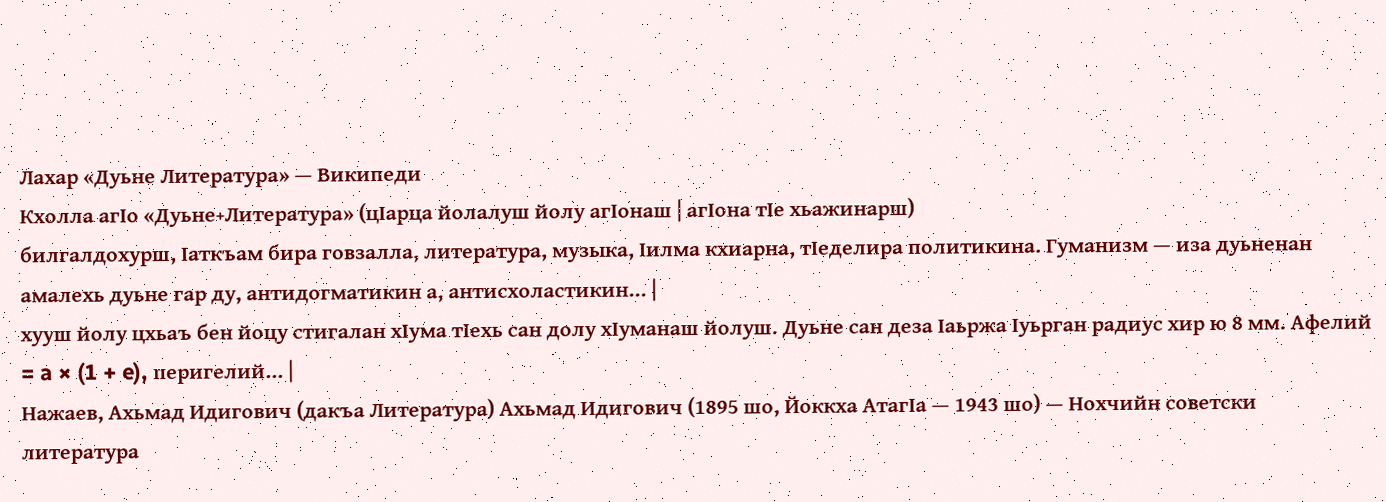Лахар «Дуьне Литература» — Википеди
Кхолла агӀо «Дуьне+Литература» (цӀарца йолалуш йолу агӀонаш | агӀона тӀе хьажинарш)
билгалдохурш, Ӏаткъам бира говзалла, литература, музыка, Ӏилма кхиарна, тӀеделира политикина. Гуманизм — иза дуьненан амалехь дуьне гар ду, антидогматикин а, антисхоластикин... |
хууш йолу цхьаъ бен йоцу стигалан хӀума тӀехь сан долу хӀуманаш йолуш. Дуьне сан деза Ӏаьржа Ӏуьрган радиус хир ю 8 мм. Афелий = a × (1 + e), перигелий... |
Нажаев, Ахьмад Идигович (дакъа Литература) Ахьмад Идигович (1895 шо, Йоккха АтагIа — 1943 шо) — Нохчийн советски литература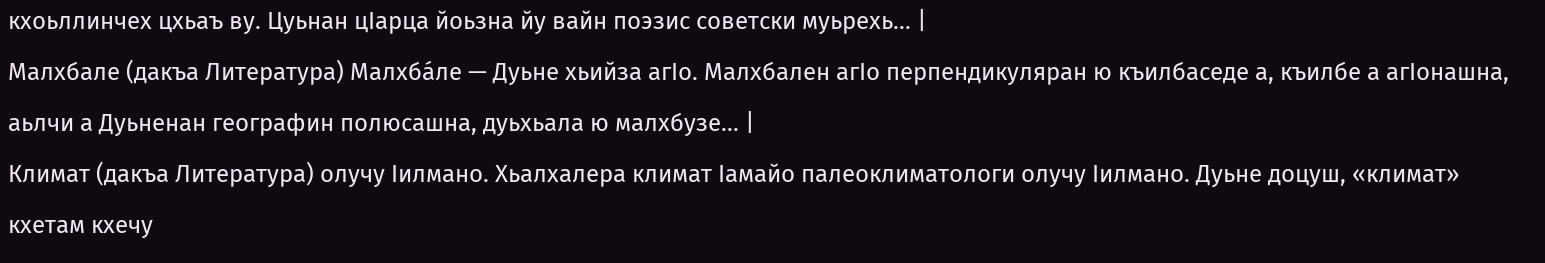кхоьллинчех цхьаъ ву. Цуьнан цӀарца йоьзна йу вайн поэзиc советски муьрехь... |
Малхбале (дакъа Литература) Малхба́ле — Дуьне хьийза агӀо. Малхбален агӀо перпендикуляран ю къилбаседе а, къилбе а агӀонашна, аьлчи а Дуьненан географин полюсашна, дуьхьала ю малхбузе... |
Климат (дакъа Литература) олучу Ӏилмано. Хьалхалера климат Ӏамайо палеоклиматологи олучу Ӏилмано. Дуьне доцуш, «климат» кхетам кхечу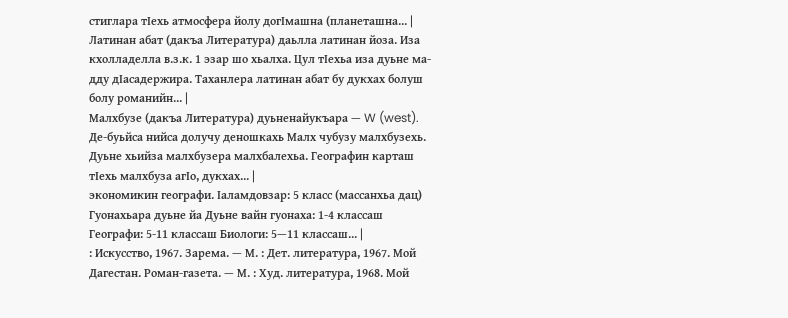стиглара тӀехь атмосфера йолу догӀмашна (планеташна... |
Латинан абат (дакъа Литература) даьлла латинан йоза. Иза кхолладелла в.з.к. 1 эзар шо хьалха. Цул тӀехьа иза дуьне ма-дду дӀасадержира. Таханлера латинан абат бу дукхах болуш болу романийн... |
Малхбузе (дакъа Литература) дуьненайукъара — W (west). Де-буьйса нийса долучу деношкахь Малх чубузу малхбузехь. Дуьне хьийза малхбузера малхбалехьа. Географин карташ тӀехь малхбуза агӀо, дукхах... |
экономикин географи. Ӏаламдовзар: 5 класс (массанхьа дац) Гуонахьара дуьне йа Дуьне вайн гуонаха: 1-4 классаш Географи: 5-11 классаш Биологи: 5—11 классаш... |
: Искусство, 1967. Зарема. — М. : Дет. литература, 1967. Мой Дагестан. Роман-газета. — М. : Худ. литература, 1968. Мой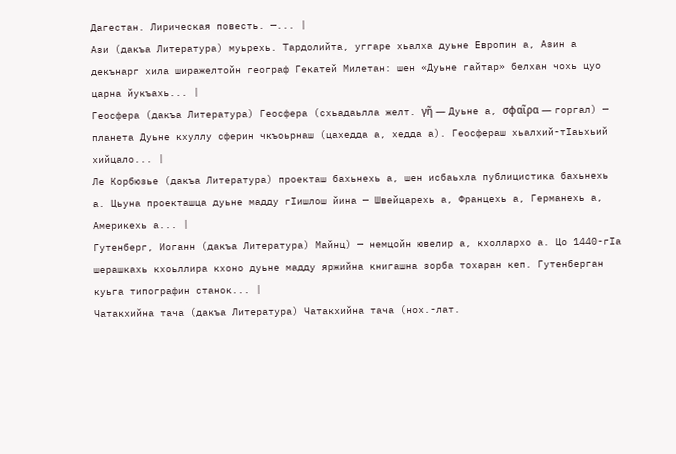Дагестан. Лирическая повесть. —... |
Ази (дакъа Литература) муьрехь. Тардолийта, уггаре хьалха дуьне Европин а, Азин а декънарг хила ширажелтойн географ Гекатей Милетан: шен «Дуьне гайтар» белхан чохь цуо царна йукъахь... |
Геосфера (дакъа Литература) Геосфера (схьадаьлла желт. γῆ — Дуьне а, σφαῖρα — горгал) — планета Дуьне кхуллу сферин чкъоьрнаш (цахедда а, хедда а). Геосфераш хьалхий-тӀаьхьий хийцало... |
Ле Корбюзье (дакъа Литература) проекташ бахьнехь а, шен исбаьхла публицистика бахьнехь а. Цьуна проекташца дуьне мадду гӀишлош йина — Швейцарехь а, Францехь а, Германехь а, Америкехь а... |
Гутенберг, Иоганн (дакъа Литература) Майнц) — немцойн ювелир а, кхоллархо а. Цо 1440-гӀа шерашкахь кхоьллира кхоно дуьне мадду яржийна книгашна зорба тохаран кеп. Гутенберган куьга типографин станок... |
Чатакхийна тача (дакъа Литература) Чатакхийна тача (нох.-лат.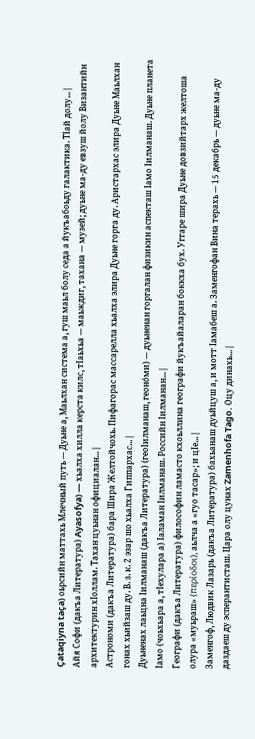Çataqiyna taça) оьрсийн маттахь Млечный путь — Дуьне а, Маьлхан система а, гуш маьл болу седа а йукъабоьду галактика. ТӀай долу... |
Айя Софи (дакъа Литература) Ayasofya) — хьалха хилла керста килс, тӀаьхьа — маьждиг, тахана — музей; дуьне ма-ду евзуш йолу Византийн архитектурин хӀоллам. Тахан цуьнан официалан... |
Астрономи (дакъа Литература) бара Шира Желтойчохь. Пифагорас массарелла хьалха элира Дуьне горга ду. Аристархас элира Дуьне Маьлхан гонах хьийзаш ду. В. з. к. 2 эзар шо хьалха Гиппархас... |
Дуьненах лаьцна Ӏилманаш (дакъа Литература) (геоIилманаш, геоно́ми) — дуьненан горгалан физикин аспекташ Iамо Iилманаш. Дуьне планета Iамо (чоьхьара а, тIехулара а) Iаламан Iилманаш. Российн Iилманан... |
Географи (дакъа Литература) философин ламасто кхоьллина географи йукъайаларан боккха бух. Уггаре шира Дуьне довзийтарх желтоша олура «муьраш» (περίοδοι), аьлча а «гуо тасар»; и цӀе... |
Заменгоф, Людвик Лазарь (дакъа Литература) бахьанаш дуьйцуш а, и мотт Ӏамабеш а. Заменгофан Вина терахь — 15 декабрь — дуьне ма-ду даздаеш ду эсперантисташ. Цара олу цунах Zamenhofa Tago. Оцу динахь... |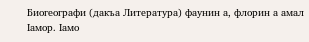Биогеографи (дакъа Литература) фаунин а, флорин а амал Iамор. Iамо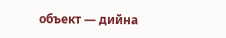объект — дийна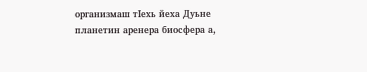организмаш тIехь йеха Дуьне планетин аренера биосфера а,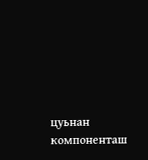цуьнан компоненташ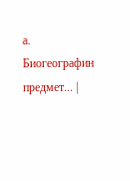а. Биогеографин предмет... |